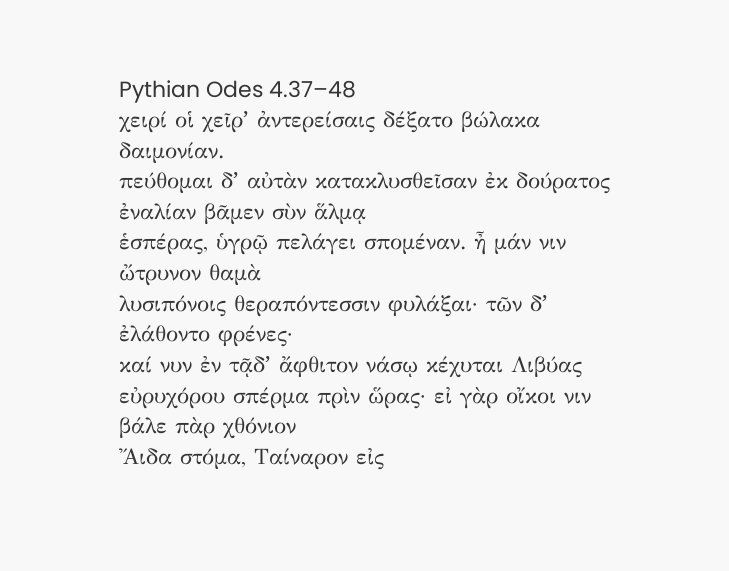Pythian Odes 4.37–48
χειρί οἱ χεῖρʼ ἀντερείσαις δέξατο βώλακα δαιμονίαν.
πεύθομαι δʼ αὐτὰν κατακλυσθεῖσαν ἐκ δούρατος
ἐναλίαν βᾶμεν σὺν ἅλμᾳ
ἑσπέρας, ὑγρῷ πελάγει σπομέναν. ἦ μάν νιν ὤτρυνον θαμὰ
λυσιπόνοις θεραπόντεσσιν φυλάξαι· τῶν δʼ ἐλάθοντο φρένες·
καί νυν ἐν τᾷδʼ ἄφθιτον νάσῳ κέχυται Λιβύας
εὐρυχόρου σπέρμα πρὶν ὥρας· εἰ γὰρ οἴκοι νιν βάλε πὰρ χθόνιον
Ἄιδα στόμα, Ταίναρον εἰς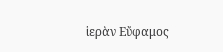ἱερὰν Εὔφαμος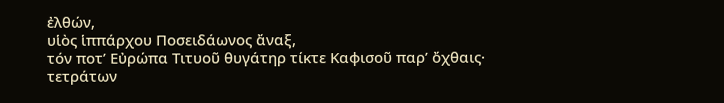ἐλθών,
υἱὸς ἱππάρχου Ποσειδάωνος ἄναξ,
τόν ποτʼ Εὐρώπα Τιτυοῦ θυγάτηρ τίκτε Καφισοῦ παρʼ ὄχθαις·
τετράτων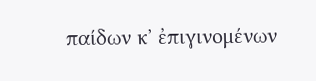παίδων κʼ ἐπιγινομένων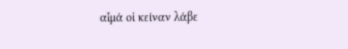αἷμά οἱ κείναν λάβε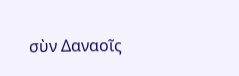σὺν Δαναοῖς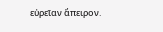εὐρεῖαν ἄπειρον.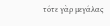τότε γὰρ μεγάλας